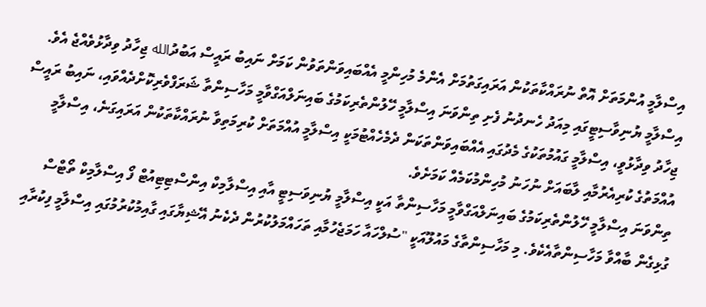އިސްލާމީ އުންމަތަށް އޮތް ނުރައްކާތަކުން އަރައިގަތުމަށް އެންމެ މުހިންމީ އެއްބައިވަންތަވުން ކަމަށް ނައިބު ރައީސް އަބުދުالله ޖިހާދު ވިދާޅުވެއްޖެ އެވެ.
އިސްލާމީ ޔުނިވާސިޓީގައި މިއަދު ހެނދުނު ފެށި ތިންވަނަ އިސްލާމީ ހޭލުންތެރިކަމުގެ ބައިނަލްއަގްވާމީ މަހާސިންތާ ޝަރަފްވެރިކޮށްދެއްވައި، ނައިބު ރައީސް ޖިހާދު ވިދާޅުވީ، އިސްލާމީ ގައުމުތަކުގެ މެދުގައި އެއްބައިވަންތަކަން ދެމެހެއްޓުމަކީ އިސްލާމީ އުއްމަތަށް ކުރިމަތިވާ ނުރައްކާތަކުން އަރައިގަނެ، އިސްލާމީ އުއްމަތުގެ ކުރިއެރުމާއި ލާބައަށް ނުހަނު މުހިންމުކަމެއް ކަމަށެވެ.
ތިންވަނަ އިސްލާމީ ހޭލުންތެރިކަމުގެ ބައިނަލްއަގްވާމީ މަހާސިންތާ އަކީ އިސްލާމީ ޔުނިވަސިޓީ އާއި އިސްލާމިކް އިންސްޓިޓިއުޓް ފޯ އިސްލާމިކް ތޯޓްސް ގުޅިގެން ބާއްވާ މަހާސިންތާއެކެވެ. މި މަހާސިންތާގެ މައުލޫއަކީ "ސުލްހައާ ހަމަޖެހުމާއި ތަހައްމަލުކުރުން ދެކެނު އޭޝިޔާގައި ގާއިމުކުރުމުގައި އިސްލާމީ ފިކުރާއި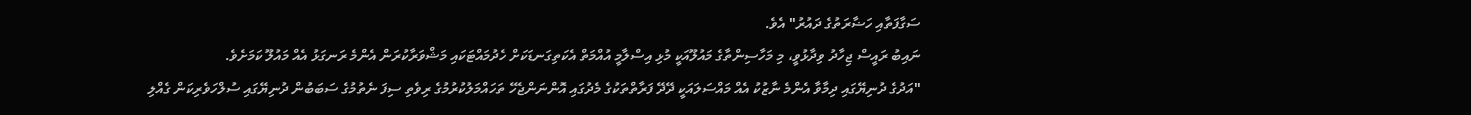ސަގާފަތާއި ހަޟާރަތުގެ ދައުރު" އެވެ.
ނައިބު ރައީސް ޖިހާދު ވިދާޅުވީ، މި މަހާސިންތާގެ މައުލޫއަކީ މުޅި އިސްލާމީ އުއްމަތް އެކަތިގަނޑަކަށް ހެދުމައްޓަކައި މަޝްވަރާކުރަން އެންމެ ރަނގަޅު އެއް މައުލޫ ކަމަށެވެ.
"އަދުގެ ދުނިޔޭގައި ދިމާވާ އެންމެ ނާޒުކު އެއް މައްސަލައަކީ ދޭދޭ ފަރާތްތަކުގެ މެދުގައި އޮންނަންޖެހޭ ތަހައްމަލުކުރުމުގެ ރިވެތި ސިފަ ނެތުމުގެ ސަބަބުން ދުނިޔޭގައި ސުލްހަވެރިކަން ގެއްލި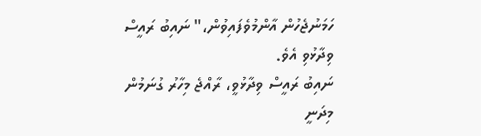ހަމަނުޖެހުން އާންމުވެފައިވުން،" ނައިބު ރައީސް ވިދާޅުވި އެވެ.
ނައިބު ރައީސް ވިދާޅުވީ، ރާއްޖެ މިހާރު ގުނަމުން މިދަނީ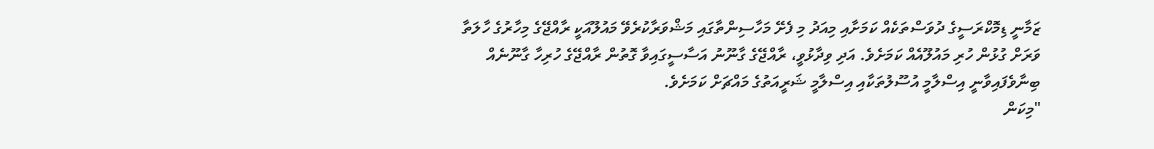ޒަމާނީ ޑިމޮކްރަސީގެ ދުވަސްތަކެއް ކަމަށާއި މިއަދު މި ފެށޭ މަހާސިންތާގައި މަޝްވަރާކުރެވޭ މައުލޫއަކީ ރާއްޖޭގެ މިހާރުގެ ހާލަތާ ވަރަށް ގުޅުން ހުރި މައުލޫއެއް ކަމަށެވެ. އަދި ވިދާޅުވީ، ރާއްޖޭގެ ގާނޫނު އަސާސީގައިވާ ގޮތުން ރާއްޖޭގެ ހުރިހާ ގާނޫނެއް ބިނާވެފައިވާނީ އިސްލާމީ އުސޫލުތަކާއި އިސްލާމީ ޝަރީއަތުގެ މައްޗަށް ކަމަށެވެ.
"މިކަން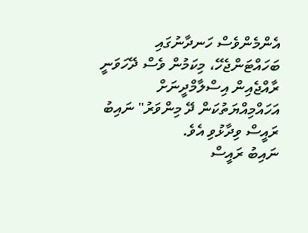އެންމެންވެސް ހަނދާނުގައި ބަހައްޓަންޖެހޭ، މިކަމުން ވެސް ދޭހަވަނީ ރާއްޖެއިން އިސްލާމްދީނަށް އަހައްމިއްޔަތުކަން ދޭ މިންވަރު" ނައިބު ރައީސް ވިދާޅުވި އެވެ.
ނައިބު ރައީސް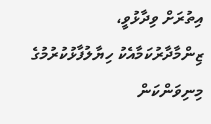އިތުރަށް ވިދާޅުވީ، ޒިންމާދާރުކަމާއެކު ހިޔާލުފާޅުކުރުމުގެ މިނިވަންކަން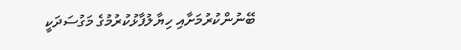ބޭނުންކުރުމަށާއި ހިޔާލުފާޅުކުރުމުގެ މަގުސަދަކީ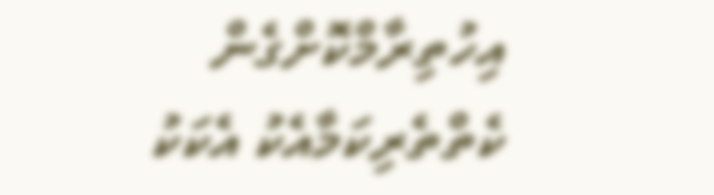އިހުތިރާމްކޮށްގެން ކެތްތެރިކަމާއެކު އެކަކު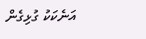އަނެކަކު ގުޅިގެން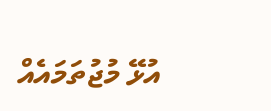އުޅޭ މުޖުތަމައެއް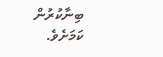ބިނާކުރުން ކަމަށެވެ.